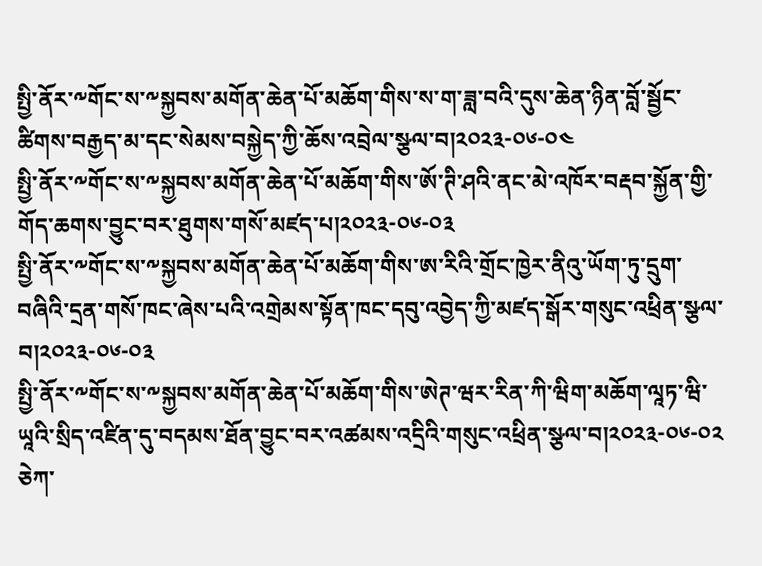སྤྱི་ནོར་༸གོང་ས་༸སྐྱབས་མགོན་ཆེན་པོ་མཆོག་གིས་ས་ག་ཟླ་བའི་དུས་ཆེན་ཉིན་བློ་སྦྱོང་ཚིགས་བརྒྱད་མ་དང་སེམས་བསྐྱེད་ཀྱི་ཆོས་འབྲེལ་སྩལ་བ།༢༠༢༣-༠༦-༠༤
སྤྱི་ནོར་༸གོང་ས་༸སྐྱབས་མགོན་ཆེན་པོ་མཆོག་གིས་ཨོ་ཊི་ཤའི་ནང་མེ་འཁོར་བརྡབ་སྐྱོན་གྱི་གོད་ཆགས་བྱུང་བར་ཐུགས་གསོ་མཛད་པ།༢༠༢༣-༠༦-༠༣
སྤྱི་ནོར་༸གོང་ས་༸སྐྱབས་མགོན་ཆེན་པོ་མཆོག་གིས་ཨ་རིའི་གྲོང་ཁྱེར་ནིའུ་ཡོག་ཏུ་དྲུག་བཞིའི་དྲན་གསོ་ཁང་ཞེས་པའི་འགྲེམས་སྟོན་ཁང་དབུ་འབྱེད་ཀྱི་མཛད་སྒོར་གསུང་འཕྲིན་སྩལ་བ།༢༠༢༣-༠༦-༠༣
སྤྱི་ནོར་༸གོང་ས་༸སྐྱབས་མགོན་ཆེན་པོ་མཆོག་གིས་ཨེཊ་ཝར་རིན་ཀི་ཝིག་མཆོག་ལཱཏ་ཝི་ཡཱའི་སྲིད་འཛིན་དུ་བདམས་ཐོན་བྱུང་བར་འཚམས་འདྲིའི་གསུང་འཕྲིན་སྩལ་བ།༢༠༢༣-༠༦-༠༢
ཅེཀ་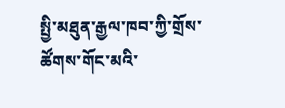སྤྱི་མཐུན་རྒྱལ་ཁབ་ཀྱི་གྲོས་ཚོགས་གོང་མའི་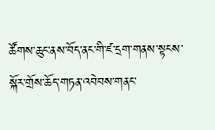ཚོགས་ཆུང་ནས་བོད་ནང་གི་ཛ་དྲག་གནས་སྟངས་སྐོར་གྲོས་ཆོད་གཏན་འབེབས་གནང་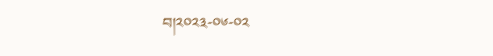བ།༢༠༢༣-༠༦-༠༢